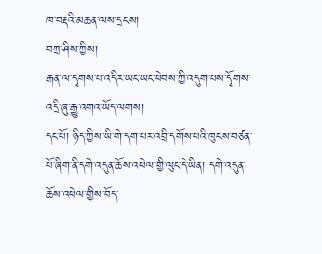ཁ་བརྡའི་མཆན་ལས་དྲངས།
བཀྲ་ཤིས་ཀྱིས།
རྒན་ལ་དྭགས་པ་འདིར་ཡང་ཡང་ཕེབས་ཀྱི་འདུག་པས་དྭོགས་འདྲི་ཞུ་རྒྱུ་འགའ་ཡོད་ལགས།
དང་པོ། ཉིད་ཀྱིས་ཡི་གེ་དག་པར་འབྲི་དགོས་པའི་ཁུངས་བཙན་པོ་ཞིག་ནི་དགེ་འདུན་ཆོས་འཕེལ་གྱི་ལུང་དེ་ཡིན། དགེ་འདུན་ཆོས་འཕེལ་གྱིས་བོད་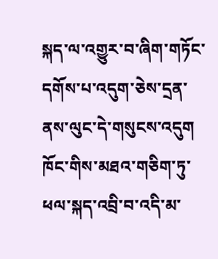སྐད་ལ་འགྱུར་བ་ཞིག་གཏོང་དགོས་པ་འདུག་ཅེས་དྲན་ནས་ལུང་དེ་གསུངས་འདུག ཁོང་གིས་མཐའ་གཅིག་ཏུ་ཕལ་སྐད་འབྲི་བ་འདི་མ་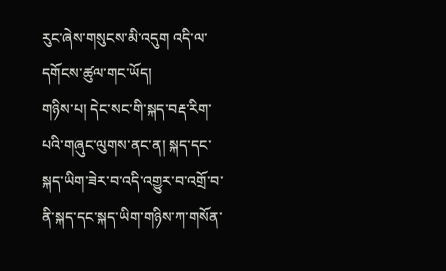རུང་ཞེས་གསུངས་མི་འདུག འདི་ལ་དགོངས་ཚུལ་གང་ཡོད།
གཉིས་པ། དེང་སང་གི་སྐད་བརྡ་རིག་པའི་གཞུང་ལུགས་ནང་ན། སྐད་དང་སྐད་ཡིག་ཟེར་བ་འདི་འགྱུར་བ་འགྲོ་བ་ནི་སྐད་དང་སྐད་ཡིག་གཉིས་ཀ་གསོན་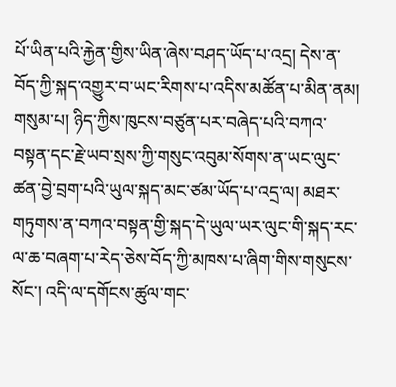པོ་ཡིན་པའི་རྐྱེན་གྱིས་ཡིན་ཞེས་བཤད་ཡོད་པ་འདྲ། དེས་ན་བོད་ཀྱི་སྐད་འགྱུར་བ་ཡང་རིགས་པ་འདིས་མཚོན་པ་མིན་ནམ།
གསུམ་པ། ཉིད་ཀྱིས་ཁུངས་བཙུན་པར་བཞེད་པའི་བཀའ་བསྟན་དང་རྗེ་ཡབ་སྲས་ཀྱི་གསུང་འབུམ་སོགས་ན་ཡང་ལུང་ཚན་བྱེ་བྲག་པའི་ཡུལ་སྐད་མང་ཙམ་ཡོད་པ་འདྲ་ལ། མཐར་གཏུགས་ན་བཀའ་བསྟན་གྱི་སྐད་དེ་ཡུལ་ཡར་ལུང་གི་སྐད་རང་ལ་ཆ་བཞག་པ་རེད་ཅེས་བོད་ཀྱི་མཁས་པ་ཞིག་གིས་གསུངས་སོང་། འདི་ལ་དགོངས་ཚུལ་གང་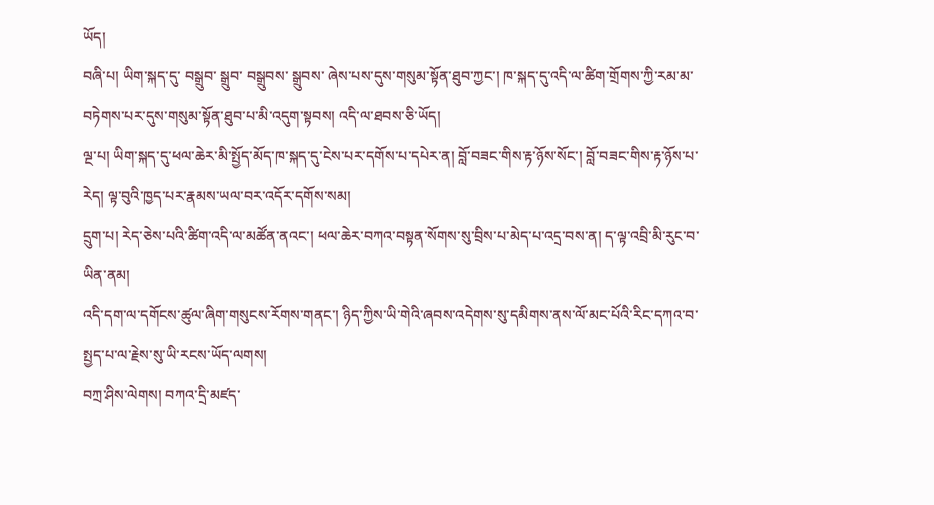ཡོད།
བཞི་པ། ཡིག་སྐད་དུ་ བསྒྲུབ་ སྒྲུབ་ བསྒྲུབས་ སྒྲུབས་ ཞེས་པས་དུས་གསུམ་སྟོན་ཐུབ་ཀྱང་། ཁ་སྐད་དུ་འདི་ལ་ཚིག་གྲོགས་ཀྱི་རམ་མ་བཏེགས་པར་དུས་གསུམ་སྟོན་ཐུབ་པ་མི་འདུག་སྟབས། འདི་ལ་ཐབས་ཅི་ཡོད།
ལྔ་པ། ཡིག་སྐད་དུ་ཕལ་ཆེར་མི་སྤྱོད་མོད་ཁ་སྐད་དུ་ངེས་པར་དགོས་པ་དཔེར་ན། བློ་བཟང་གིས་རྟ་ཉོས་སོང་། བློ་བཟང་གིས་རྟ་ཉོས་པ་རེད། ལྟ་བུའི་ཁྱད་པར་རྣམས་ཡལ་བར་འདོར་དགོས་སམ།
དྲུག་པ། རེད་ཅེས་པའི་ཚིག་འདི་ལ་མཚོན་ནའང་། ཕལ་ཆེར་བཀའ་བསྟན་སོགས་སུ་བྲིས་པ་མེད་པ་འདྲ་བས་ན། ད་ལྟ་འབྲི་མི་རུང་བ་ཡིན་ནམ།
འདི་དག་ལ་དགོངས་ཚུལ་ཞིག་གསུངས་རོགས་གནང་། ཉིད་ཀྱིས་ཡི་གེའི་ཞབས་འདེགས་སུ་དམིགས་ནས་ལོ་མང་པོའི་རིང་དཀའ་བ་སྤྱད་པ་ལ་རྗེས་སུ་ཡི་རངས་ཡོད་ལགས།
བཀྲ་ཤིས་ལེགས། བཀའ་དྲི་མཛད་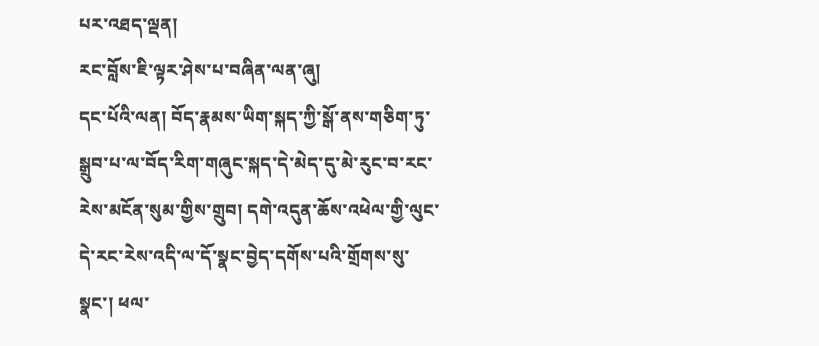པར་འཐད་ལྡན།
རང་བློས་ཇི་ལྟར་ཤེས་པ་བཞིན་ལན་ཞུ།
དང་པོའི་ལན། བོད་རྣམས་ཡིག་སྐད་ཀྱི་སྒོ་ནས་གཅིག་ཏུ་སྒྲུབ་པ་ལ་བོད་རིག་གཞུང་སྐད་དེ་མེད་དུ་མེ་རུང་བ་རང་རེས་མངོན་སུམ་གྱིས་གྲུབ། དགེ་འདུན་ཆོས་འཕེལ་གྱི་ལུང་དེ་རང་རེས་འདི་ལ་དོ་སྣང་བྱེད་དགོས་པའི་གྲོགས་སུ་སྣང་། ཕལ་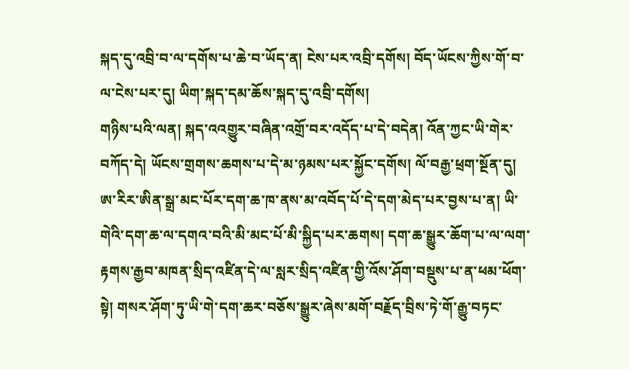སྐད་དུ་འབྲི་བ་ལ་དགོས་པ་ཆེ་བ་ཡོད་ན། ངེས་པར་འབྲི་དགོས། བོད་ཡོངས་ཀྱིས་གོ་བ་ལ་ངེས་པར་དུ། ཡིག་སྐད་དམ་ཆོས་སྐད་དུ་འབྲི་དགོས།
གཉིས་པའི་ལན། སྐད་འའགྱུར་བཞིན་འགྲོ་བར་འདོད་པ་དེ་བདེན། འོན་ཀྱང་ཡི་གེར་བཀོད་དེ། ཡོངས་གྲགས་ཆགས་པ་དེ་མ་ཉམས་པར་སྐྱོང་དགོས། ལོ་བརྒྱ་ཕྲག་སྔོན་དུ། ཨ་རིར་ཨིན་སྒྲ་མང་པོར་དག་ཆ་ཁ་ནས་མ་འབོད་པོ་དེ་དག་མེད་པར་བྱས་པ་ན། ཡི་གེའི་དག་ཆ་ལ་དགའ་བའི་མི་མང་པོ་མི་སྐྱིད་པར་ཆགས། དག་ཆ་སྒྱུར་ཆོག་པ་ལ་ལག་རྟགས་རྒྱབ་མཁན་སྲིད་འཛིན་དེ་ལ་སླར་སྲིད་འཛིན་གྱི་འོས་ཤོག་བསྡུས་པ་ན་ཕམ་ཕོག་སྟེ། གསར་ཤོག་ཏུ་ཡི་གེ་དག་ཆར་བཅོས་སྒྱུར་ཞེས་མགོ་བརྗོད་བྲིས་ཏེ་གོ་རྒྱུ་བཏང་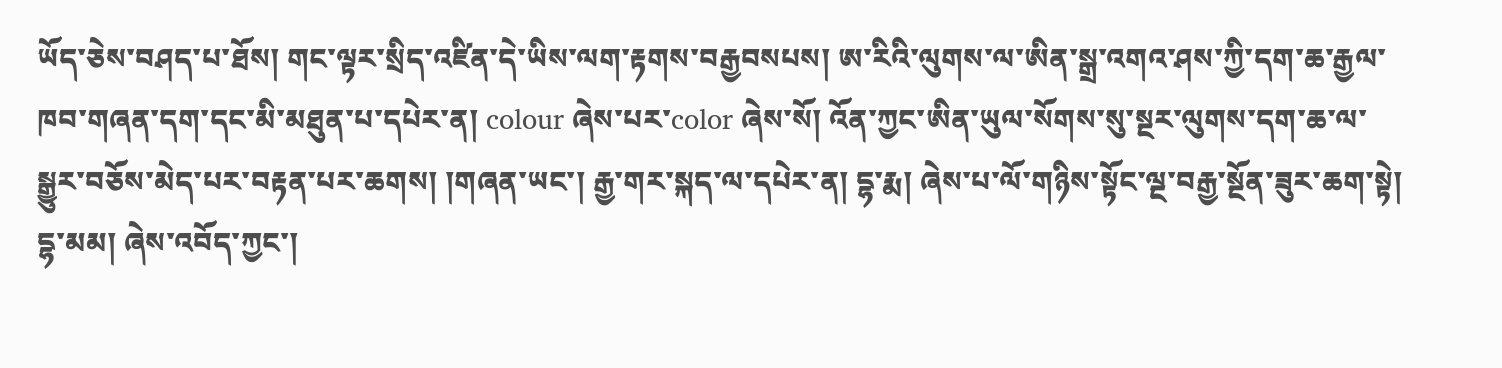ཡོད་ཅེས་བཤད་པ་ཐོས། གང་ལྟར་སྲིད་འཛིན་དེ་ཡིས་ལག་རྟགས་བརྒྱབསཔས། ཨ་རིའི་ལུགས་ལ་ཨིན་སྒྲ་འགའ་ཤས་ཀྱི་དག་ཆ་རྒྱལ་ཁབ་གཞན་དག་དང་མི་མཐུན་པ་དཔེར་ན། colour ཞེས་པར་color ཞེས་སོ། འོན་ཀྱང་ཨིན་ཡུལ་སོགས་སུ་སྔར་ལུགས་དག་ཆ་ལ་སྒྱུར་བཅོས་མེད་པར་བརྟན་པར་ཆགས། །གཞན་ཡང་། རྒྱ་གར་སྐད་ལ་དཔེར་ན། དྷ་རྨ། ཞེས་པ་ལོ་གཉིས་སྟོང་ལྔ་བརྒྱ་སྔོན་ཟུར་ཆག་སྟེ། དྷ་མམ། ཞེས་འབོད་ཀྱང་།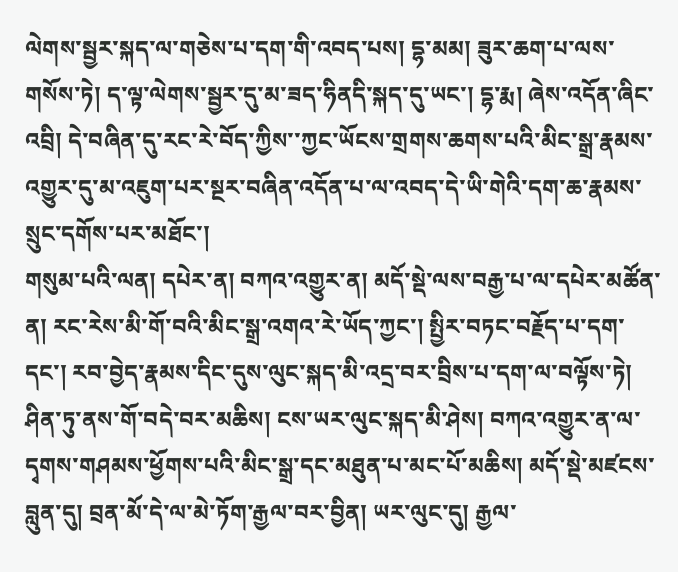ལེགས་སྦྱར་སྐད་ལ་གཅེས་པ་དག་གི་འབད་པས། དྷ་མམ། ཟུར་ཆག་པ་ལས་གསོས་ཏེ། ད་ལྟ་ལེགས་སྦྱར་དུ་མ་ཟད་ཧིནདི་སྐད་དུ་ཡང་། དྷ་རྨ། ཞེས་འདོན་ཞིང་འབྲི། དེ་བཞིན་དུ་རང་རེ་བོད་ཀྱིས་་ཀྱང་ཡོངས་གྲགས་ཆགས་པའི་མིང་སྒྲ་རྣམས་འགྱུར་དུ་མ་འཇུག་པར་སྔར་བཞིན་འདོན་པ་ལ་འབད་དེ་ཡི་གེའི་དག་ཆ་རྣམས་སྲུང་དགོས་པར་མཐོང་།
གསུམ་པའི་ལན། དཔེར་ན། བཀའ་འགྱུར་ན། མདོ་སྡེ་ལས་བརྒྱ་པ་ལ་དཔེར་མཚོན་ན། རང་རེས་མི་གོ་བའི་མིང་སྒྲ་འགའ་རེ་ཡོད་ཀྱང་། སྤྱིར་བཏང་བརྗོད་པ་དག་དང་། རབ་བྱེད་རྣམས་དིང་དུས་ལུང་སྐད་མི་འདྲ་བར་བྲིས་པ་དག་ལ་བལྟོས་ཏེ། ཤིན་ཏུ་ནས་གོ་བདེ་བར་མཆིས། ངས་ཡར་ལུང་སྐད་མི་ཤེས། བཀའ་འགྱུར་ན་ལ་དྭགས་གཤམས་ཕྱོགས་པའི་མིང་སྒྲ་དང་མཐུན་པ་མང་པོ་མཆིས། མདོ་སྡེ་མཛངས་བླུན་དུ། བྲན་མོ་དེ་ལ་མེ་ཏོག་རྒྱལ་བར་བྱིན། ཡར་ལུང་དུ། རྒྱལ་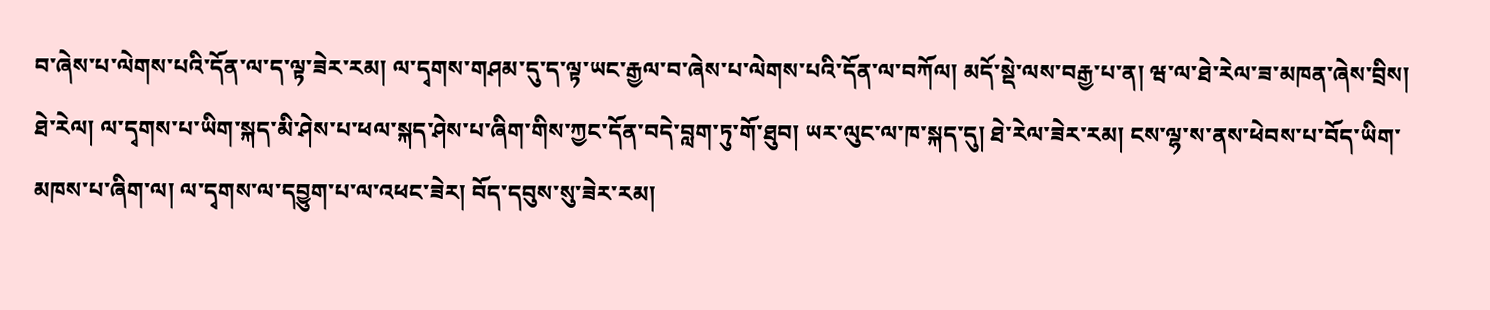བ་ཞེས་པ་ལེགས་པའི་དོན་ལ་ད་ལྟ་ཟེར་རམ། ལ་དྭགས་གཤམ་དུ་ད་ལྟ་ཡང་རྒྱལ་བ་ཞེས་པ་ལེགས་པའི་དོན་ལ་བཀོལ། མདོ་སྡེ་ལས་བརྒྱ་པ་ན། ཝ་ལ་ཐེ་རེལ་ཟ་མཁན་ཞེས་བྲིས། ཐེ་རེལ། ལ་དྭགས་པ་ཡིག་སྐད་མི་ཤེས་པ་ཕལ་སྐད་ཤེས་པ་ཞིག་གིས་ཀྱང་དོན་བདེ་བླག་ཏུ་གོ་ཐུབ། ཡར་ལུང་ལ་ཁ་སྐད་དུ། ཐེ་རེལ་ཟེར་རམ། ངས་ལྷ་ས་ནས་ཕེབས་པ་བོད་ཡིག་མཁས་པ་ཞིག་ལ། ལ་དྭགས་ལ་དབྱུག་པ་ལ་འཕང་ཟེར། བོད་དབུས་སུ་ཟེར་རམ།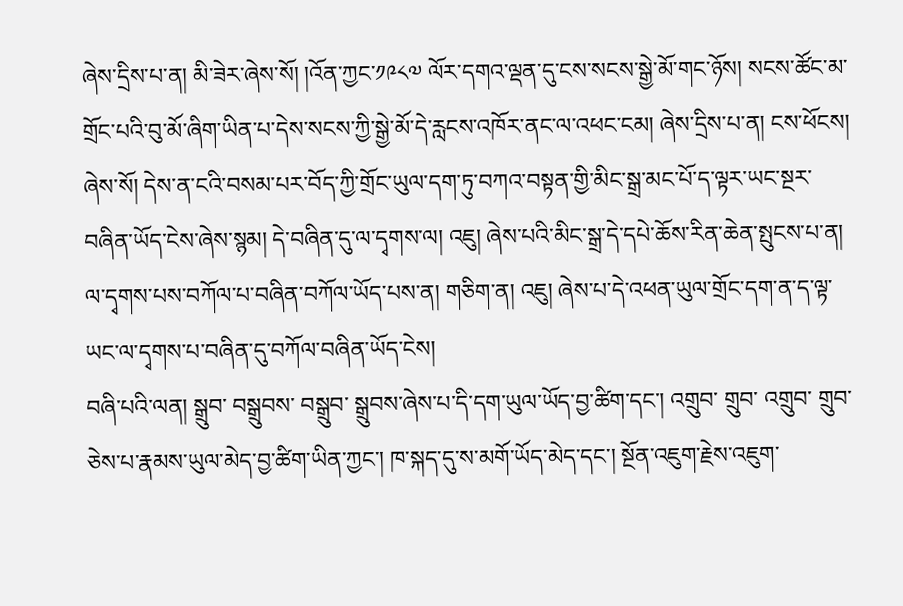ཞེས་དྲིས་པ་ན། མི་ཟེར་ཞེས་སོ། །འོན་ཀྱང་༡༩༨༧ ལོར་དགའ་ལྡན་དུ་ངས་སངས་སྒྱེ་མོ་གང་ཉོས། སངས་ཚོང་མ་གྲོང་པའི་བུ་མོ་ཞིག་ཡིན་པ་དེས་སངས་ཀྱི་སྒྱེ་མོ་དེ་རླངས་འཁོར་ནང་ལ་འཕང་ངམ། ཞེས་དྲིས་པ་ན། ངས་ཕོངས། ཞེས་སོ། དེས་ན་ངའི་བསམ་པར་བོད་ཀྱི་གྲོང་ཡུལ་དག་ཏུ་བཀའ་བསྟན་གྱི་མིང་སྒྲ་མང་པོ་ད་ལྟར་ཡང་སྔར་བཞིན་ཡོད་ངེས་ཞེས་སྙམ། དེ་བཞིན་དུ་ལ་དྭགས་ལ། འཇུ། ཞེས་པའི་མིང་སྒྲ་དེ་དཔེ་ཆོས་རིན་ཆེན་སྤུངས་པ་ན། ལ་དྭགས་པས་བཀོལ་པ་བཞིན་བཀོལ་ཡོད་པས་ན། གཅིག་ན། འཇུ། ཞེས་པ་དེ་འཕན་ཡུལ་གྲོང་དག་ན་ད་ལྟ་ཡང་ལ་དྭགས་པ་བཞིན་དུ་བཀོལ་བཞིན་ཡོད་ངེས།
བཞི་པའི་ལན། སྒྲུབ་ བསྒྲུབས་ བསྒྲུབ་ སྒྲུབས་ཞེས་པ་དི་དག་ཡུལ་ཡོད་བྱ་ཚིག་དང་། འགྲུབ་ གྲུབ་ འགྲུབ་ གྲུབ་ཅེས་པ་རྣམས་ཡུལ་མེད་བྱ་ཚིག་ཡིན་ཀྱང་། ཁ་སྐད་དུ་ས་མགོ་ཡོད་མེད་དང་། སྔོན་འཇུག་རྗེས་འཇུག་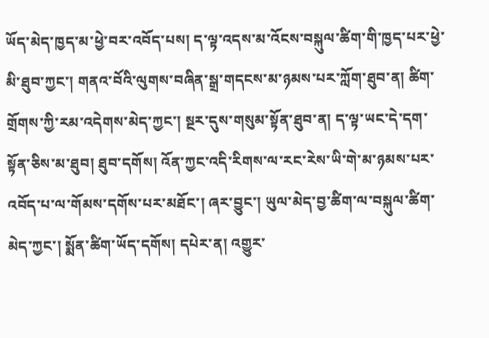ཡོད་མེད་ཁྱད་མ་ཕྱེ་བར་འབོད་པས། ད་ལྟ་འདས་མ་འོངས་བསྐུལ་ཚིག་གི་ཁྱད་པར་ཕྱེ་མི་ཐུབ་ཀྱང་། གནའ་བོའི་ལུགས་བཞིན་སྒྲ་གདངས་མ་ཉམས་པར་ཀློག་ཐུབ་ན། ཚིག་གྲོགས་ཀྱི་རམ་འདེགས་མེད་ཀྱང་། སྔར་དུས་གསུམ་སྟོན་ཐུབ་ན། ད་ལྟ་ཡང་དེ་དག་སྟོན་ཅིས་མ་ཐུབ། ཐུབ་དགོས། འོན་ཀྱང་འདི་རིགས་ལ་རང་རེས་ཡི་གེ་མ་ཉམས་པར་འབོད་པ་ལ་གོམས་དགོས་པར་མཐོང་། ཞར་བྱུང་། ཡུལ་མེད་བྱ་ཚིག་ལ་བསྐུལ་ཚིག་མེད་ཀྱང་། སྨོན་ཚིག་ཡོད་དགོས། དཔེར་ན། འགྱུར་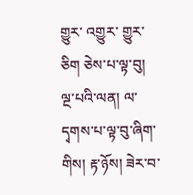གྱུར་ འགྱུར་ གྱུར་ཅིག ཅེས་པ་ལྟ་བུ།
ལྔ་པའི་ལན། ལ་དྭགས་པ་ལྟ་བུ་ཞིག་གིས། རྟ་ཉོས། ཟེར་བ་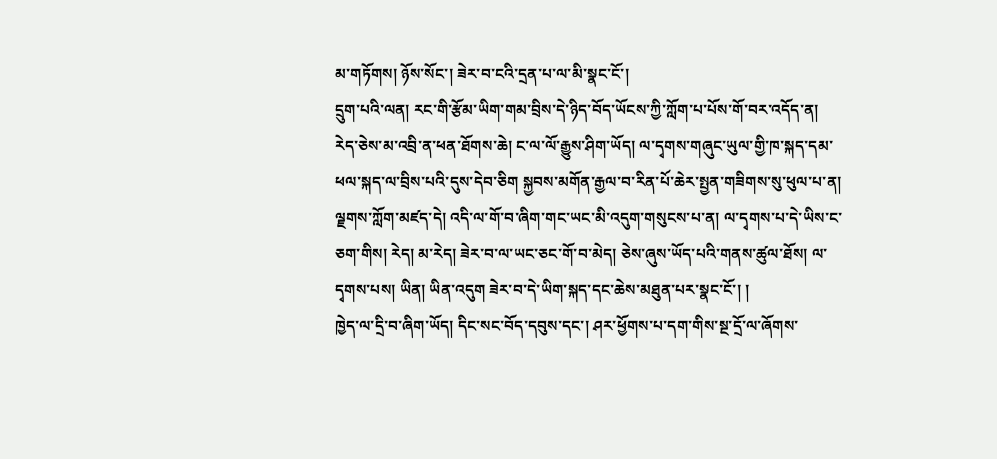མ་གཏོགས། ཉོས་སོང་། ཟེར་བ་ངའི་དྲན་པ་ལ་མི་སྣང་ངོ་།
དྲུག་པའི་ལན། རང་གི་རྩོམ་ཡིག་གམ་བྲིས་དེ་ཉིད་བོད་ཡོངས་ཀྱི་ཀློག་པ་པོས་གོ་བར་འདོད་ན། རེད་ཅེས་མ་འབྲི་ན་ཕན་ཐོགས་ཆེ། ང་ལ་ལོ་རྒྱུས་ཤིག་ཡོད། ལ་དྭགས་གཞུང་ཡུལ་གྱི་ཁ་སྐད་དམ་ཕལ་སྐད་ལ་བྲིས་པའི་དུས་དེབ་ཅིག སྐྱབས་མགོན་རྒྱལ་བ་རིན་པོ་ཆེར་སྤྱན་གཟིགས་སུ་ཕུལ་པ་ན། ལྗགས་ཀློག་མཛད་དེ། འདི་ལ་གོ་བ་ཞིག་གང་ཡང་མི་འདུག་གསུངས་པ་ན། ལ་དྭགས་པ་དེ་ཡིས་ང་ཅག་གིས། རེད། མ་རེད། ཟེར་བ་ལ་ཡང་ཅང་གོ་བ་མེད། ཅེས་ཞུས་ཡོད་པའི་གནས་ཚུལ་ཐོས། ལ་དྭགས་པས། ཡིན། ཡིན་འདུག ཟེར་བ་དེ་ཡིག་སྐད་དང་ཆེས་མཐུན་པར་སྣང་ངོ་། །
ཁྱེད་ལ་དྲི་བ་ཞིག་ཡོད། དིང་སང་བོད་དབུས་དང་། ཤར་ཕྱོགས་པ་དག་གིས་སྔ་དྲོ་ལ་ཞོགས་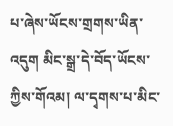པ་ཞེས་ཡོངས་གྲགས་ཡིན་འདུག མིང་སྒྲ་དེ་བོད་ཡོངས་ཀྱིས་གོའམ། ལ་དྭགས་པ་མིང་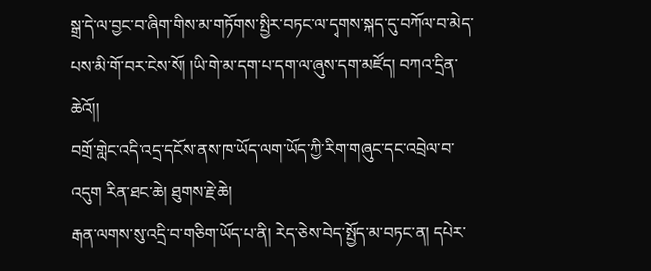སྒྲ་དེ་ལ་བྱང་བ་ཞིག་གིས་མ་གཏོགས་སྤྱིར་བཏང་ལ་དྭགས་སྐད་དུ་བཀོལ་བ་མེད་པས་མི་གོ་བར་ངེས་སོ། །ཡི་གེ་མ་དག་པ་དག་ལ་ཞུས་དག་མཛོད། བཀའ་དྲིན་ཆེའོ།།
བགྲོ་གླེང་འདི་འདྲ་དངོས་ནས་ཁ་ཡོད་ལག་ཡོད་ཀྱི་རིག་གཞུང་དང་འབྲེལ་བ་འདུག རིན་ཐང་ཆེ། ཐུགས་རྗེ་ཆེ།
རྒན་ལགས་སུ་འདྲི་བ་གཅིག་ཡོད་པ་ནི། རེད་ཅེས་བེད་སྤྱོད་མ་བཏང་ན། དཔེར་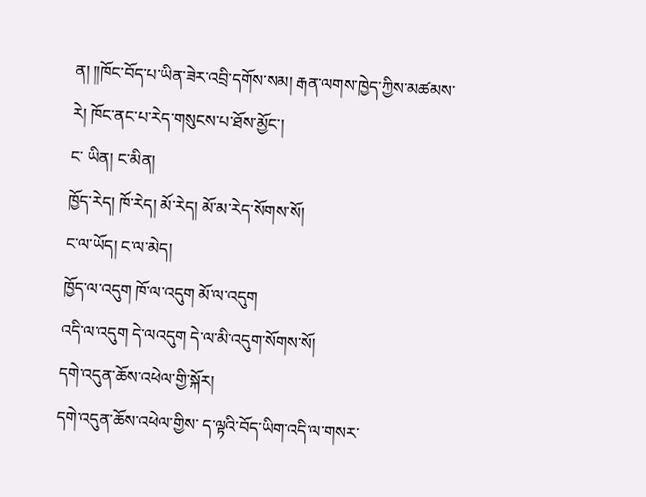ན། ༎ཁོང་བོད་པ་ཡིན་ཟེར་འབྲི་དགོས་སམ། རྒན་ལགས་ཁྱེད་ཀྱིས་མཚམས་རེ། ཁོང་ནང་པ་རེད་གསུངས་པ་ཐོས་མྱོང་།
ང་ ཡིན། ང་མིན།
ཁྱོད་རེད། ཁོ་རེད། མོ་རེད། མོ་མ་རེད་སོགས་སོ།
ང་ལ་ཡོད། ང་ལ་མེད།
ཁྱོད་ལ་འདུག ཁོ་ལ་འདུག མོ་ལ་འདུག
འདི་ལ་འདུག དེ་ལའདུག དེ་ལ་མི་འདུག་སོགས་སོ།
དགེ་འདུན་ཆོས་འཕེལ་གྱི་སྐོར།
དགེ་འདུན་ཆོས་འཕེལ་གྱིས་ ད་ལྟའི་བོད་ཡིག་འདི་ལ་གསར་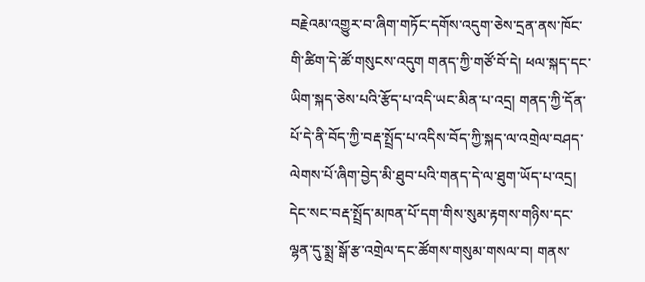བརྗེའམ་འགྱུར་བ་ཞིག་གཏོང་དགོས་འདུག་ཅེས་དྲན་ནས་ཁོང་གི་ཚིག་དེ་ཚོ་གསུངས་འདུག གནད་ཀྱི་གཙོ་བོ་དེ། ཕལ་སྐད་དང་ཡིག་སྐད་ཅེས་པའི་རྩོད་པ་འདི་ཡང་མིན་པ་འདྲ། གནད་ཀྱི་དོན་པོ་དེ་ནི་བོད་ཀྱི་བརྡ་སྤྲོད་པ་འདིས་བོད་ཀྱི་སྐད་ལ་འགྲེལ་བཤད་ལེགས་པོ་ཞིག་བྱེད་མི་ཐུབ་པའི་གནད་དེ་ལ་ཐུག་ཡོད་པ་འདྲ། དེང་སང་བརྡ་སྤྲོད་མཁན་པོ་དག་གིས་སུམ་རྟགས་གཉིས་དང་ལྷན་དུ་སྨྲ་སྒོ་རྩ་འགྲེལ་དང་ཚོགས་གསུམ་གསལ་བ། གནས་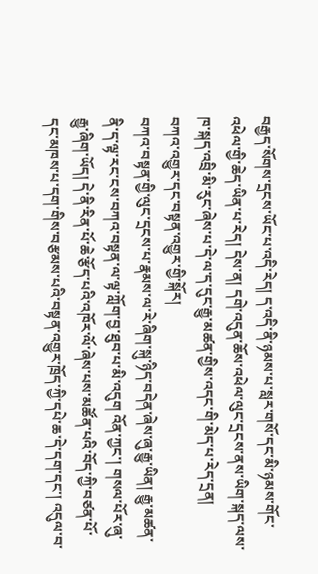བརྒྱད་སོགས་དྲངས་ཡོང་པ་འདི་རེད། ད་འདི་ནི་ཉམས་པ་སླར་གསོ་དང་མི་ཉམས་གོང་འཕེལ་གྱི་ཆེད་ཡིན་པ་རེད། དེས་ན། དགེ་འདུན་ཆོས་འཕེལ་ལུང་དྲངས་ནས་ཡིག་སྐད་ལས་ཁ་སྐད་འབྲི་མི་རུང་ཞེས་པ་དེ་ལ་ད་དུང་རྒྱུ་མཚན་གྱིས་འདང་གི་མེད་པ་རེད་དྲན།
བཀའ་འགྱུར་དང་བསྟན་འགྱུར་གྱི་སྐོར།
བཀའ་བསྟན་གྱི་ལུང་དྲངས་པ་རྣམས་ལ་རེ་ཞིག་སྐུ་ཉིད་བདེན་ཞེས་ཞུ་རྒྱུ་ཡིན། རྒྱུ་མཚན་ནི་ད་ལྟ་རང་ངས་བཀའ་བསྟན་ལ་ལྟ་ཀློག་བྱ་ཐུབ་པ་མི་འདུག འོན་ཀྱང་། གསལ་པོར་ཞུ་རྒྱུ་ཞིག་ཡོད། དེ་ནི་རིན་པོ་ཆེ་རྩོད་པའི་འཁོར་ལོ་ཞེས་པས་མཚོན་པའི་བོད་ཀྱི་བཙན་པོ་དང་མཁས་པ་དག་གིས་བརྩམས་པའི་བསྟན་འགྱུར་ཁྲོད་ཀྱི་དཔེ་ཆ་དེ་དག་དང་། འདུལ་བ་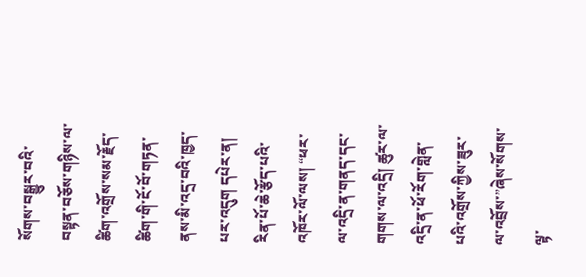སོགས་བསྒྱུར་བའི་བསྟན་བཅོས་གཉིས་ལ་ཚིག་འགྲོས་སམ་རྗོད་ཚིག་གི་ངོ་བོ་གཏན་ནས་མི་འདྲ་བའི་ཁྱད་པར་འདུག དཔེར་ན། རིན་པོ་ཆེ་རྩོད་པའི་འཁོར་ལོ་ལས། “ཕར་ལ་འདྲི་ན་གནད་དང་གགས་ལ་འདྲི། ཚུར་ལ་འདྲི་ན་ཕོ་རོག་གླེན་པའི་འགྲོས་ཀྱིས་ཟུར་ལ་འབྲོས་”ཞེས་སོགས་ལྟ་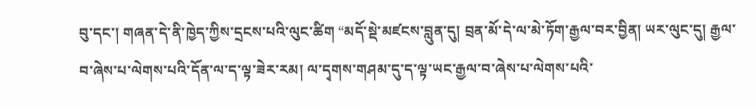བུ་དང་། གཞན་དེ་ནི་ཁྱེད་ཀྱིས་དྲངས་པའི་ལུང་ཚིག “མདོ་སྡེ་མཛངས་བླུན་དུ། བྲན་མོ་དེ་ལ་མེ་ཏོག་རྒྱལ་བར་བྱིན། ཡར་ལུང་དུ། རྒྱལ་བ་ཞེས་པ་ལེགས་པའི་དོན་ལ་ད་ལྟ་ཟེར་རམ། ལ་དྭགས་གཤམ་དུ་ད་ལྟ་ཡང་རྒྱལ་བ་ཞེས་པ་ལེགས་པའི་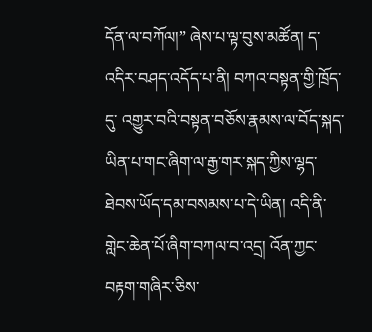དོན་ལ་བཀོལ།” ཞེས་པ་ལྟ་བུས་མཚོན། ད་འདིར་བཤད་འདོད་པ་ནི། བཀའ་བསྟན་གྱི་ཁྲོད་དུ་ འགྱུར་བའི་བསྟན་བཅོས་རྣམས་ལ་བོད་སྐད་ཡིན་པ་གང་ཞིག་ལ་རྒྱ་གར་སྐད་ཀྱིས་ལྷད་ཐེབས་ཡོད་དམ་བསམས་པ་དེ་ཡིན། འདི་ནི་གླེང་ཆེན་པོ་ཞིག་བཀལ་བ་འདྲ། འོན་ཀྱང་བརྟག་གཞིར་ཅིས་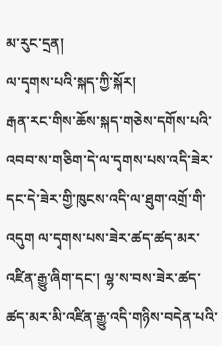མ་རུང་དྲན།
ལ་དྭགས་པའི་སྐད་ཀྱི་སྐོར།
རྒན་རང་གིས་ཆོས་སྐད་གཅེས་དགོས་པའི་འབབ་ས་གཅིག་དེ་ལ་དྭགས་པས་འདི་ཟེར་དང་དེ་ཟེར་གྱི་ཁུངས་འདི་ལ་ཐུག་འགྲོ་གི་འདུག ལ་དྭགས་པས་ཟེར་ཚད་ཚད་མར་འཛིན་རྒྱུ་ཞིག་དང་། ལྷ་ས་བས་ཟེར་ཚད་ཚད་མར་མི་འཛིན་རྒྱུ་འདི་གཉིས་བདེན་པའི་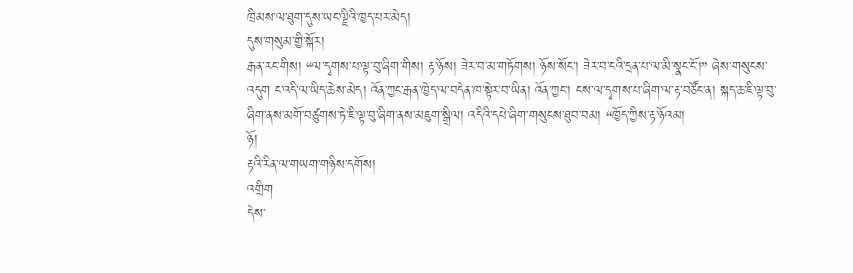ཁྲིམས་ལ་ཐུག་དུས་ཡང་ལྗིའི་ཁྱད་པར་མེད།
དུས་གསུམ་གྱི་སྐོར།
རྒན་རང་གིས། “ལ་དྭགས་པ་ལྟ་བུ་ཞིག་གིས། རྟ་ཉོས། ཟེར་བ་མ་གཏོགས། ཉོས་སོང་། ཟེར་བ་ངའི་དྲན་པ་ལ་མི་སྣང་ངོ་།” ཞེས་གསུངས་འདུག ང་འདི་ལ་ཡིད་ཆེས་མེད། འོན་ཀྱང་རྒན་ཁྱེད་ལ་བདེན་ཁ་སྟེར་བ་ཡིན། འོན་ཀྱང་། ངས་ལ་དྭགས་པ་ཞིག་ལ་རྟ་བཙོང་ན། སྐད་ཆ་ཇི་ལྟ་བུ་ཞིག་ནས་མགོ་བཙུགས་ཏེ་ཇི་ལྟ་བུ་ཞིག་ནས་མཇུག་སྒྲིལ། འདིའི་དཔེ་ཞིག་གསུངས་ཐུབ་བམ། “ཁྱོད་ཀྱིས་རྟ་ཉོའམ།
ཉོ།
རྟའི་རིན་ལ་གཡག་གཉིས་དགོས།
འགྲིག
དེས་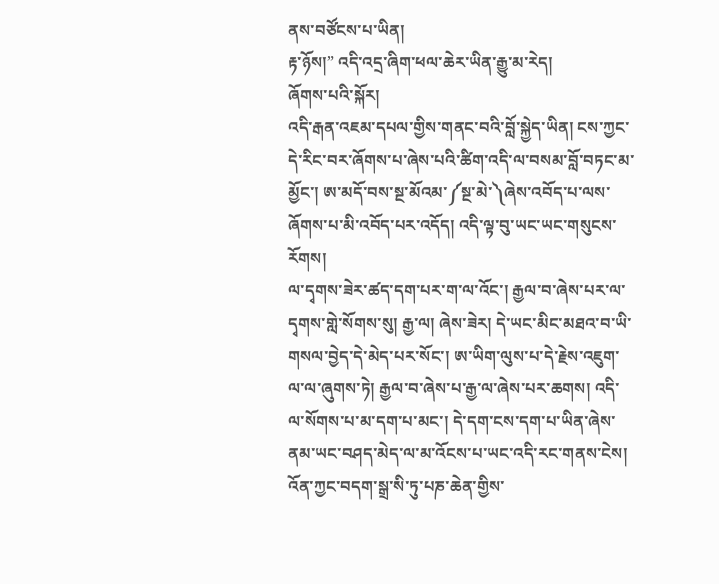ནས་བཙོངས་པ་ཡིན།
རྟ་ཉོས།” འདི་འདྲ་ཞིག་ཕལ་ཆེར་ཡིན་རྒྱུ་མ་རེད།
ཞོགས་པའི་སྐོར།
འདི་རྒན་འཇམ་དཔལ་གྱིས་གནང་བའི་བློ་སྐྱེད་ཡིན། ངས་ཀྱང་དེ་རིང་བར་ཞོགས་པ་ཞེས་པའི་ཚིག་འདི་ལ་བསམ་བློ་བཏང་མ་མྱོང་། ཨ་མདོ་བས་སྔ་མོའམ་༼སྔ་མེ་༽ཞེས་འབོད་པ་ལས་ཞོགས་པ་མི་འབོད་པར་འདོད། འདི་ལྟ་བུ་ཡང་ཡང་གསུངས་རོགས།
ལ་དྭགས་ཟེར་ཚད་དག་པར་ག་ལ་འོང་། རྒྱལ་བ་ཞེས་པར་ལ་དྭགས་གླེ་སོགས་སུ། རྒྱ་ལ། ཞེས་ཟེར། དེ་ཡང་མིང་མཐའ་བ་ཡི་གསལ་བྱེད་དེ་མེད་པར་སོང་། ཨ་ཡིག་ལུས་པ་དེ་རྗེས་འཇུག་ལ་ལ་ཞུགས་ཏེ། རྒྱལ་བ་ཞེས་པ་རྒྱ་ལ་ཞེས་པར་ཆགས། འདི་ལ་སོགས་པ་མ་དག་པ་མང་། དེ་དག་ངས་དག་པ་ཡིན་ཞེས་ནམ་ཡང་བཤད་མེད་ལ་མ་འོངས་པ་ཡང་འདི་རང་གནས་ངེས། འོན་ཀྱང་བདག་སྒྲ་སི་ཏུ་པཎ་ཆེན་གྱིས་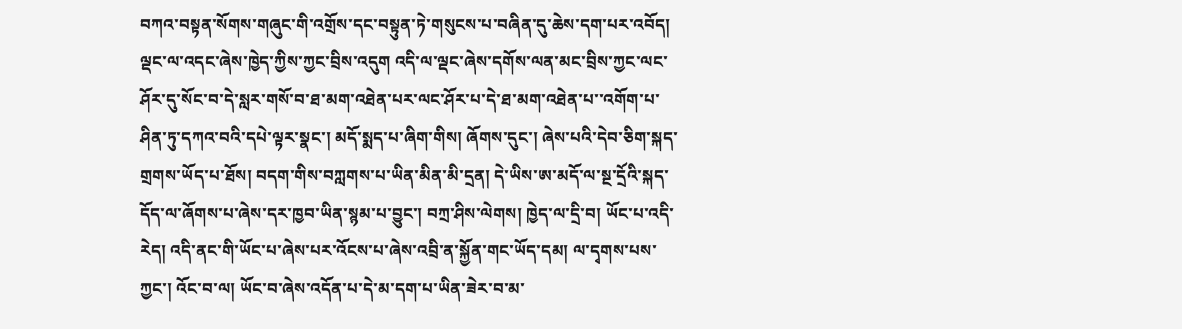བཀའ་བསྟན་སོགས་གཞུང་གི་འགྲོས་དང་བསྟུན་ཏེ་གསུངས་པ་བཞིན་དུ་ཆེས་དག་པར་འབོད། ལྡང་ལ་འདང་ཞེས་ཁྱེད་ཀྱིས་ཀྱང་བྲིས་འདུག འདི་ལ་ལྡང་ཞེས་དགོས་ལན་མང་བྲིས་ཀྱང་ལང་ཤོར་དུ་སོང་བ་དེ་སླར་གསོ་བ་ཐ་མག་འཐེན་པར་ལང་ཤོར་པ་དེ་ཐ་མག་འཐེན་པ་་འགོག་པ་ཤིན་ཏུ་དཀའ་བའི་དཔེ་ལྟར་སྣང་། མདོ་སྨད་པ་ཞིག་གིས། ཞོགས་དུང་། ཞེས་པའི་དེབ་ཅིག་སྐད་གྲགས་ཡོད་པ་ཐོས། བདག་གིས་བཀླགས་པ་ཡིན་མིན་མི་དྲན། དེ་ཡིས་ཨ་མདོ་ལ་སྔ་དྲོའི་སྐད་དོད་ལ་ཞོགས་པ་ཞེས་དར་ཁྱབ་ཡིན་སྙམ་པ་བྱུང་། བཀྲ་ཤིས་ལེགས། ཁྱེད་ལ་དྲི་བ། ཡོང་པ་འདི་རེད། འདི་ནང་གི་ཡོང་པ་ཞེས་པར་འོངས་པ་ཞེས་འབྲི་ན་སྐྱོན་གང་ཡོད་དམ། ལ་དྭགས་པས་ཀྱང་། འོང་བ་ལ། ཡོང་བ་ཞེས་འདོན་པ་དེ་མ་དག་པ་ཡིན་ཟེར་བ་མ་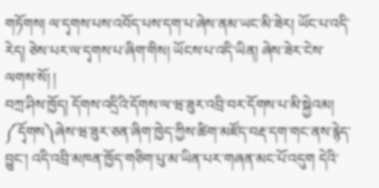གཏོགས། ལ་དྭགས་པས་འབོད་པས་དག་པ་ཞེས་ནམ་ཡང་མི་ཟེར། ཡོང་པ་འདི་རེད། ཅེས་པར་ལ་དྭགས་པ་ཞིག་གིས། ཡོངས་པ་འདི་ཡིན། ཞེས་ཟེར་ངེས་ལགས་སོ། །
བཀྲ་ཤིས་ཁྱོད། དོགས་འདྲིའི་དོགས་ལ་ཝ་ཟུར་འབྲི་བར་དོགས་པ་མི་སྐྱེའམ། ༼དྭོགས༽ཞེས་ཝ་ཟུར་ཅན་ཞིག་ཁྱེད་ཀྱིས་ཚིག་མཛོད་བརྡ་དག་གང་ནས་རྙེད་བྱུང་། འདི་འབྲི་མཁན་ཁྱོད་གཅིག་པུ་མ་ཡིན་པར་གཞན་མང་པོ་འདུག དེའི་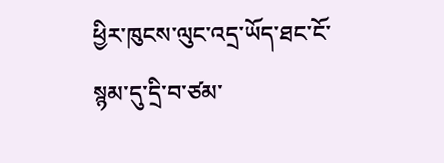ཕྱིར་ཁུངས་ལུང་འདྲ་ཡོད་ཐང་ངོ་སྙམ་དུ་དྲི་བ་ཙམ་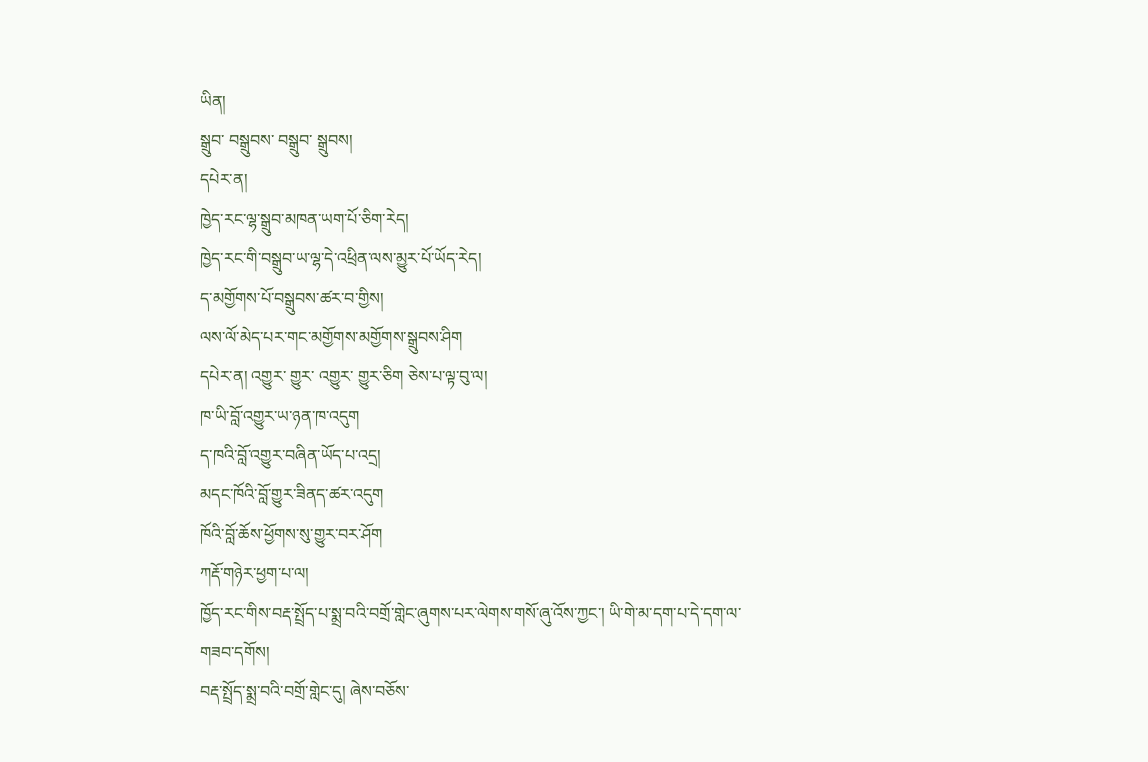ཡིན།
སྒྲུབ་ བསྒྲུབས་ བསྒྲུབ་ སྒྲུབས།
དཔེར་ན།
ཁྱེད་རང་ལྷ་སྒྲུབ་མཁན་ཡག་པོ་ཅིག་རེད།
ཁྱེད་རང་གི་བསྒྲུབ་ཡ་ལྷ་དེ་འཕྲིན་ལས་མྱུར་པོ་ཡོད་རེད།
ད་མགྱོགས་པོ་བསྒྲུབས་ཚར་བ་གྱིས།
ལས་ལོ་མེད་པར་གང་མགྱོགས་མགྱོགས་སྒྲུབས་ཤིག
དཔེར་ན། འགྱུར་ གྱུར་ འགྱུར་ གྱུར་ཅིག ཅེས་པ་ལྟ་བུ་ལ།
ཁ་ཡི་བློ་འགྱུར་ཡ་ཉན་ཁ་འདུག
ད་ཁའི་བློ་འགྱུར་བཞིན་ཡོད་པ་འདྲ།
མདང་ཁོའི་བློ་གྱུར་ཟིནད་ཚར་འདུག
ཁོའི་བློ་ཆོས་ཕྱོགས་སུ་གྱུར་བར་ཤོག
ཀརྡོ་གཉེར་ཕྱག་པ་ལ།
ཁྱོད་རང་གིས་བརྡ་སྤྲོད་པ་སྨྲ་བའི་བགྲོ་གླེང་ཞུགས་པར་ལེགས་གསོ་ཞུ་འོས་ཀྱང་། ཡི་གེ་མ་དག་པ་དེ་དག་ལ་གཟབ་དགོས།
བརྡ་སྤྲོད་སྨྲ་བའི་བགྲོ་གླེང་དུ། ཞེས་བཅོས་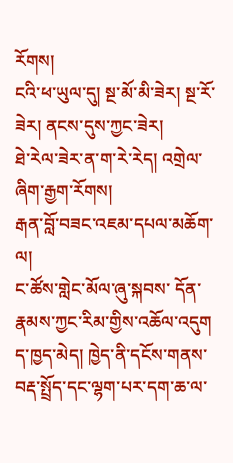རོགས།
ངའི་ཕ་ཡུལ་དུ། སྔ་མོ་མི་ཟེར། སྔ་རོ་ཟེར། ནངས་དུས་ཀྱང་ཟེར།
ཐེ་རེལ་ཟེར་ན་ག་རེ་རེད། འགྲེལ་ཞིག་རྒྱག་རོགས།
རྒན་བློ་བཟང་འཇམ་དཔལ་མཆོག་ལ།
ང་ཚོས་གླེང་མོལ་ཞུ་སྐབས་ དོན་རྣམས་ཀྱང་རིམ་གྱིས་འཆོལ་འདུག ད་ཁྱད་མེད། ཁྱེད་ནི་དངོས་གནས་བརྡ་སྤྲོད་དང་ལྷག་པར་དག་ཆ་ལ་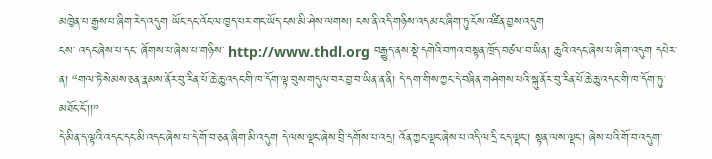མཁྱེན་པ་རྒྱས་པ་ཞིག་རེད་འདུག ཡོང་དང་འོང་ལ་ཁྱད་པར་གང་ཡོད་ངས་མི་ཤེས་ལགས། ངས་ནི་འདི་གཉིས་འདམ་ང་ཞིག་ཏུ་ངོས་འཛིན་བྱས་འདུག
ངས་ འདང་ཞེས་པ་དང་ ཞོགས་པ་ཞེས་པ་གཉིས་ http://www.thdl.org བརྒྱུད་ནས་སྡེ་དགེའི་བཀའ་བསྟན་ཁྲོད་བཙལ་བ་ཡིན། ཆུའི་འདང་ཞེས་པ་ཞིག་འདུག དཔེར་ན། “གལ་ཏེ་སེམས་ཅན་རྣམས་ནོར་བུ་རིན་པོ་ཆེ་ཆུ་འདང་གི་ཁ་དོག་ལྟ་བུས་གདུལ་བར་བྱ་བ་ཡིན་ན་ནི། དེ་དག་གིས་ཀྱང་དེ་བཞིན་གཤེགས་པའི་སྐུ་ནོར་བུ་རིན་པོ་ཆེ་ཆུ་འདང་གི་ཁ་དོག་ཏུ་མཐོང་ངོ་།།”
དེ་མིན་ད་ལྟའི་འདང་དང་མི་འདང་ཞེས་པ་དེ་གོ་བ་ཅན་ཞིག་མི་འདུག དེ་ལས་ལྡང་ཞེས་བྲི་དགོས་པ་འདྲ། འོན་ཀྱང་ལྡང་ཞེས་པ་འདི་ལ་དྲི་ངད་ལྡང་། སྟན་ལས་ལྡང་། ཞེས་པའི་གོ་བ་འདུག་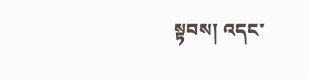སྟབས། འདང་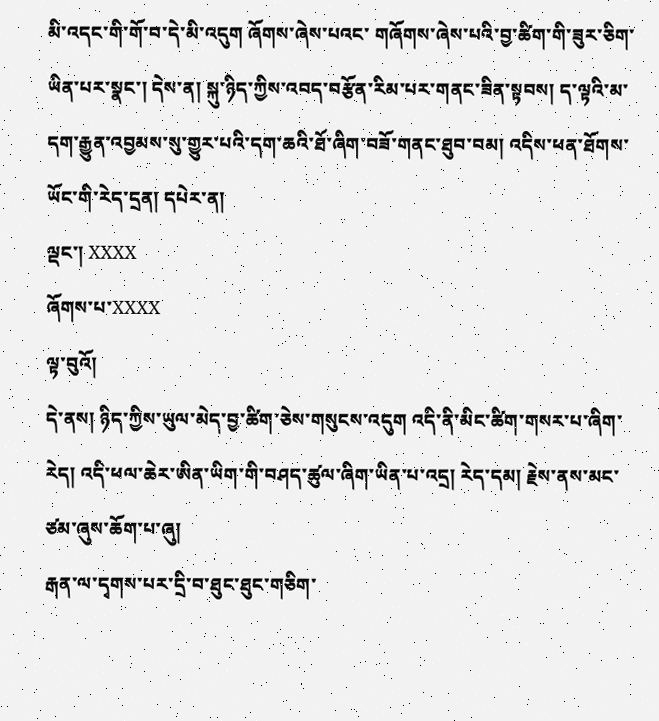མི་འདང་གི་གོ་བ་དེ་མི་འདུག ཞོགས་ཞེས་པའང་ གཞོགས་ཞེས་པའི་བྱ་ཚིག་གི་ཟུར་ཅིག་ཡིན་པར་སྣང་། དེས་ན། སྐུ་ཉིད་ཀྱིས་འབད་བརྩོན་རིམ་པར་གནང་ཟིན་སྟབས། ད་ལྟའི་མ་དག་རྒྱུན་འབྱམས་སུ་གྱུར་པའི་དག་ཆའི་ཐོ་ཞིག་བཟོ་གནང་ཐུབ་བམ། འདིས་ཕན་ཐོགས་ཡོང་གི་རེད་དྲན། དཔེར་ན།
ལྡང་། XXXX
ཞོགས་པ་XXXX
ལྟ་བུའོ།
དེ་ནས། ཉིད་ཀྱིས་ཡུལ་མེད་བྱ་ཚིག་ཅེས་གསུངས་འདུག འདི་ནི་མིང་ཚིག་གསར་པ་ཞིག་རེད། འདི་ཕལ་ཆེར་ཨིན་ཡིག་གི་བཤད་ཚུལ་ཞིག་ཡིན་པ་འདྲ། རེད་དམ། རྗེས་ནས་མང་ཙམ་ཞུས་ཆོག་པ་ཞུ།
རྒན་ལ་དྭགས་པར་དྲི་བ་ཐུང་ཐུང་གཅིག་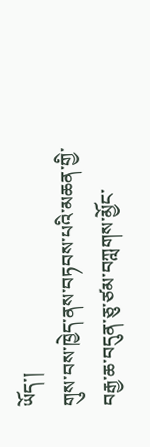ཡོད་།
གུས་བས་ཁྱེད་ནས་བཏབས་པའི་མཆན་གྱི་བརྒྱ་ཆ་བདུན་ཅུ་ཙམ་བཀླགས་མྱོང་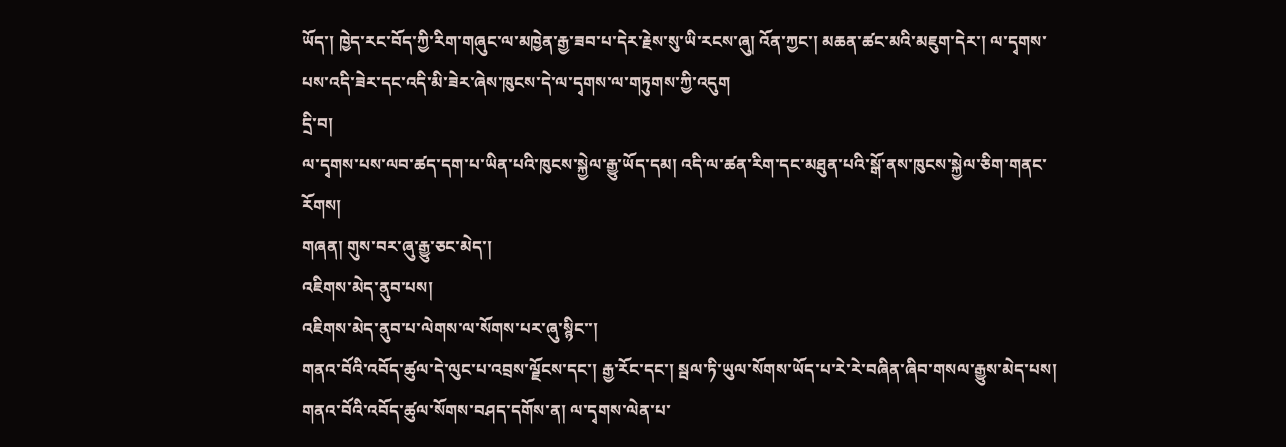ཡོད་། ཁྱེད་རང་བོད་ཀྱི་རིག་གཞུང་ལ་མཁྱེན་རྒྱ་ཟབ་པ་དེར་རྗེས་སུ་ཡི་རངས་ཞུ། འོན་ཀྱང་། མཆན་ཚང་མའི་མཇུག་དེར་། ལ་དྭགས་པས་འདི་ཟེར་དང་འདི་མི་ཟེར་ཞེས་ཁུངས་དེ་ལ་དྭགས་ལ་གཏུགས་ཀྱི་འདུག
དྲི་བ།
ལ་དྭགས་པས་ལབ་ཚད་དག་པ་ཡིན་པའི་ཁུངས་སྐྱེལ་རྒྱུ་ཡོད་དམ། འདི་ལ་ཚན་རིག་དང་མཐུན་པའི་སྒོ་ནས་ཁུངས་སྐྱེལ་ཅིག་གནང་རོགས།
གཞན། གུས་བར་ཞུ་རྒྱུ་ཅང་མེད་།
འཇིགས་མེད་ནུབ་པས།
འཇིགས་མེད་ནུབ་པ་ལེགས་ལ་སོགས་པར་ཞུ་སྙིང་་།
གནའ་བོའི་འབོད་ཚུལ་དེ་ལུང་པ་འབྲས་ལྗོངས་དང་། རྒྱ་རོང་དང་། སྦལ་ཏི་ཡུལ་སོགས་ཡོད་པ་རེ་རེ་བཞིན་ཞིབ་གསལ་རྒྱུས་མེད་པས། གནའ་བོའི་འབོད་ཚུལ་སོགས་བཤད་དགོས་ན། ལ་དྭགས་ལེན་པ་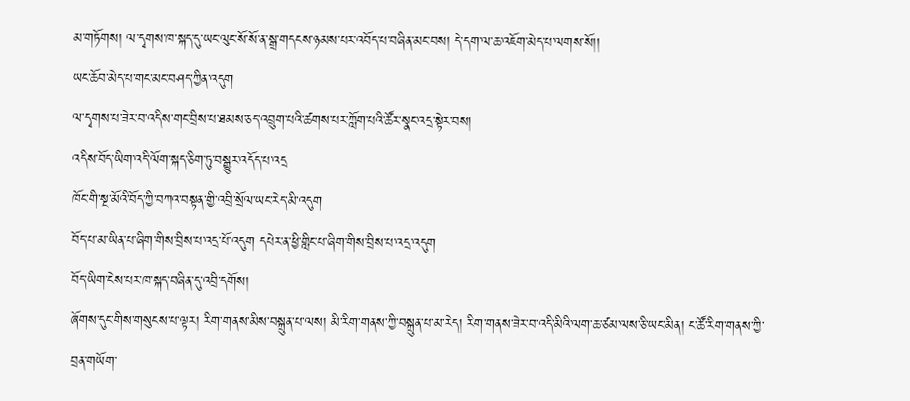མ་གཏོགས། ལ་དྭགས་ཁ་སྐད་དུ་ཡང་ལུང་སོ་སོ་ན་སྒྲ་གདངས་ཉམས་པར་འབོད་པ་བཞིན་མང་བས། དེ་དག་ལ་ཆ་འཇོག་མེད་པ་ལགས་སོ།།
ཡང་ཆོབ་མེད་པ་གང་མང་བཤད་ཀྱིན་འདུག
ལ་དྭགས་པ་ཟེར་བ་འདིས་གང་བྲིས་པ་ཐམས་ཅད་འབྲུག་པའི་ཚགས་པར་ཀློག་པའི་ཚོར་སྣང་འདྲ་སྟེར་བས།
འདིས་བོད་ཡིག་འདི་ལོག་སྐད་ཅིག་ཏུ་བསྒྱུར་འདོད་པ་འདྲ
ཁོང་གི་སྔ་མོའི་བོད་ཀྱི་བཀའ་བསྟན་གྱི་འབྲི་སྲོལ་ཡང་རེད་མི་འདུག
བོད་པ་མ་ཡིན་པ་ཞིག་གིས་བྲིས་པ་འདྲ་པོ་འདུག དཔེར་ན་ཕྱི་གླིང་པ་ཞིག་གིས་བྲིས་པ་འདྲ་འདུག
བོད་ཡིག་ངེས་པར་ཁ་སྐད་བཞིན་དུ་འབྲི་དགོས།
ཞོགས་དུང་གིས་གསུངས་པ་ལྟར། རིག་གནས་མིས་བསྐྲུན་པ་ལས། མི་རིག་གནས་ཀྱི་བསྐྲུན་པ་མ་རེད། རིག་གནས་ཟེར་བ་འདི་མིའི་ལག་ཆ་ཙམ་ལས་ཅི་ཡང་མིན། ང་ཚོ་རིག་གནས་ཀྱི་བྲན་གཡོག་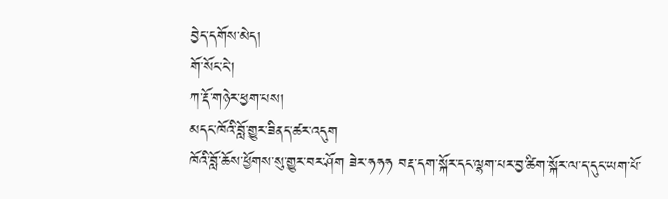བྱེད་དགོས་མེད།
གོ་སོང་ངེ།
ཀ་རྡོ་གཉེར་ཕྱག་པས།
མདང་ཁོའི་བློ་གྱུར་ཟིནད་ཚར་འདུག
ཁོའི་བློ་ཆོས་ཕྱོགས་སུ་གྱུར་བར་ཤོག ཟེར་ཧཧཧ བརྡ་དག་སྐོར་དང་ལྷག་པར་བྱ་ཚིག་སྐོར་ལ་ད་དུང་ཡག་པོ་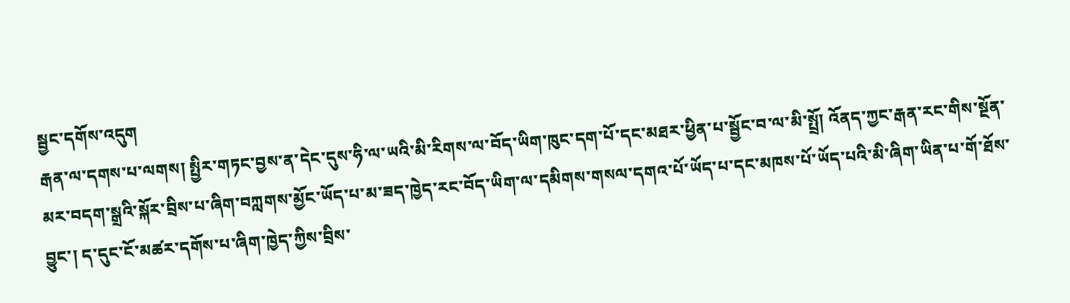སྦྱང་དགོས་འདུག
རྒན་ལ་དགས་པ་ལགས། སྤྱིར་གཏང་བྱས་ན་དེང་དུས་ཧི་ལ་ཡའི་མི་རིགས་ལ་བོད་ཡིག་ཁུང་དག་པོ་དང་མཐར་ཕྱིན་པ་སྦྱོང་བ་ལ་མི་སྤྲོ། འོནད་ཀྱང་རྒན་རང་གིས་སྔོན་མར་བདག་སྒྲའི་སྐོར་བྲིས་པ་ཞིག་བཀླགས་མྱོང་ཡོད་པ་མ་ཟད་ཁྱེད་རང་བོད་ཡིག་ལ་དམིགས་གསལ་དགའ་པོ་ཡོད་པ་དང་མཁས་པོ་ཡོད་པའི་མི་ཞིག་ཡིན་པ་གོ་ཐོས་བྱུང་། ད་དུང་ངོ་མཚར་དགོས་པ་ཞིག་ཁྱེད་ཀྱིས་བྲིས་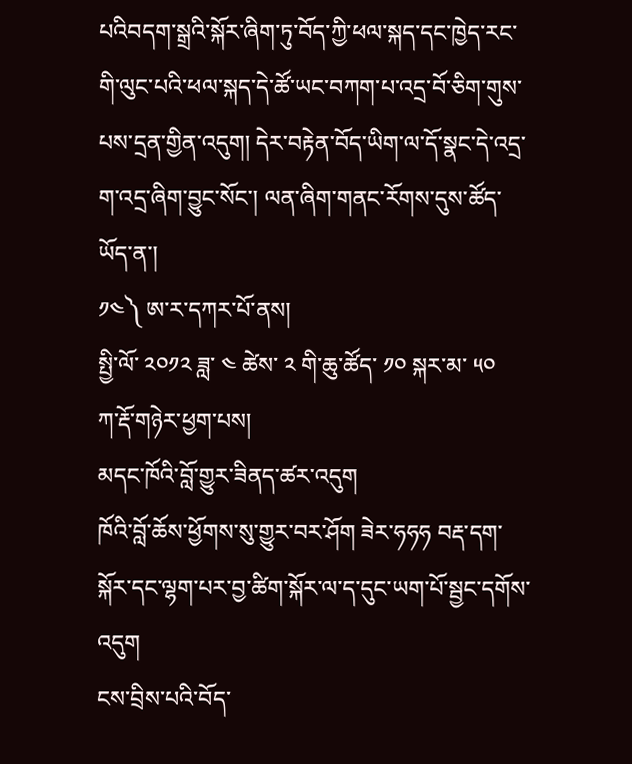པའིབདག་སྒྲའི་སྐོར་ཞིག་ཏུ་བོད་ཀྱི་ཕལ་སྐད་དང་ཁྱེད་རང་གི་ལུང་པའི་ཕལ་སྐད་དེ་ཚོ་ཡང་བཀག་པ་འདྲ་བོ་ཅིག་གུས་པས་དྲན་གྱིན་འདུག། དེར་བརྟེན་བོད་ཡིག་ལ་དོ་སྣང་དེ་འདྲ་ག་འདྲ་ཞིག་བྱུང་སོང་། ལན་ཞིག་གནང་རོགས་དུས་ཚོད་ཡོད་ན་།
༡༤༽ ཨ་ར་དཀར་པོ་ནས།
སྤྱི་ལོ་ ༢༠༡༢ ཟླ་ ༤ ཚེས་ ༢ གི་ཆུ་ཚོད་ ༡༠ སྐར་མ་ ༥༠
ཀ་རྡོ་གཉེར་ཕྱག་པས།
མདང་ཁོའི་བློ་གྱུར་ཟིནད་ཚར་འདུག
ཁོའི་བློ་ཆོས་ཕྱོགས་སུ་གྱུར་བར་ཤོག ཟེར་ཧཧཧ བརྡ་དག་སྐོར་དང་ལྷག་པར་བྱ་ཚིག་སྐོར་ལ་ད་དུང་ཡག་པོ་སྦྱང་དགོས་འདུག
ངས་བྲིས་པའི་བོད་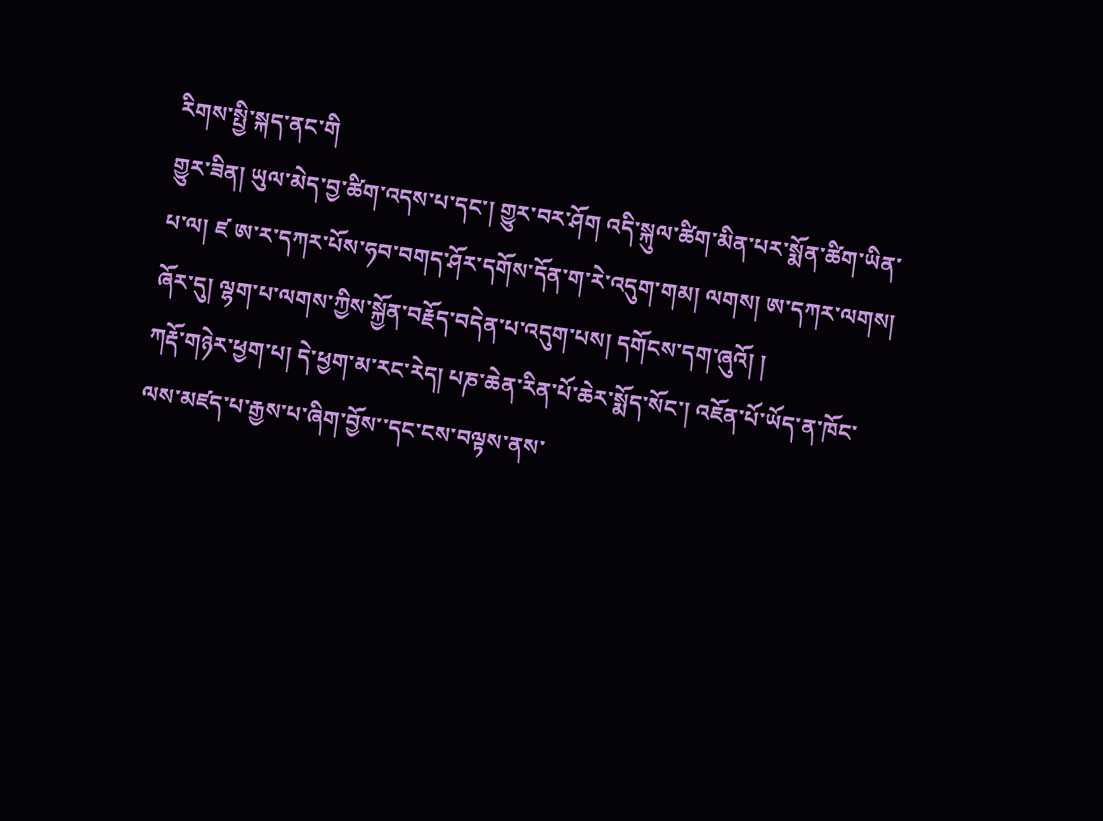རིགས་སྤྱི་སྐད་ནང་གི
གྱུར་ཟིན། ཡུལ་མེད་བྱ་ཚིག་འདས་པ་དང་། གྱུར་བར་ཤོག འདི་སྐུལ་ཚིག་མིན་པར་སྨོན་ཚིག་ཡིན་པ་ལ། ཛ ཨ་ར་དཀར་པོས་ཧབ་བགད་ཤོར་དགོས་དོན་ག་རེ་འདུག་གམ། ལགས། ཨ་དཀར་ལགས།
ཞོར་དུ། ལྷག་པ་ལགས་ཀྱིས་སྐྱོན་བརྗོད་བདེན་པ་འདུག་པས། དགོངས་དག་ཞུའོ། །
ཀརྡོ་གཉེར་ཕྱག་པ། དེ་ཕྱག་མ་རང་རེད། པཎ་ཆེན་རིན་པོ་ཆེར་སྨོད་སོང་། འཇོན་པོ་ཡོད་ན་ཁོང་ལས་མཛད་པ་རྒྱས་པ་ཞིག་བྱོས་་དང་ངས་བལྟས་ནས་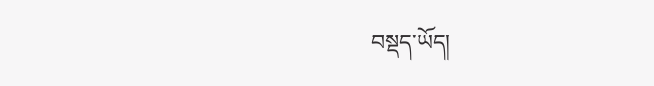བསྡད་ཡོད།